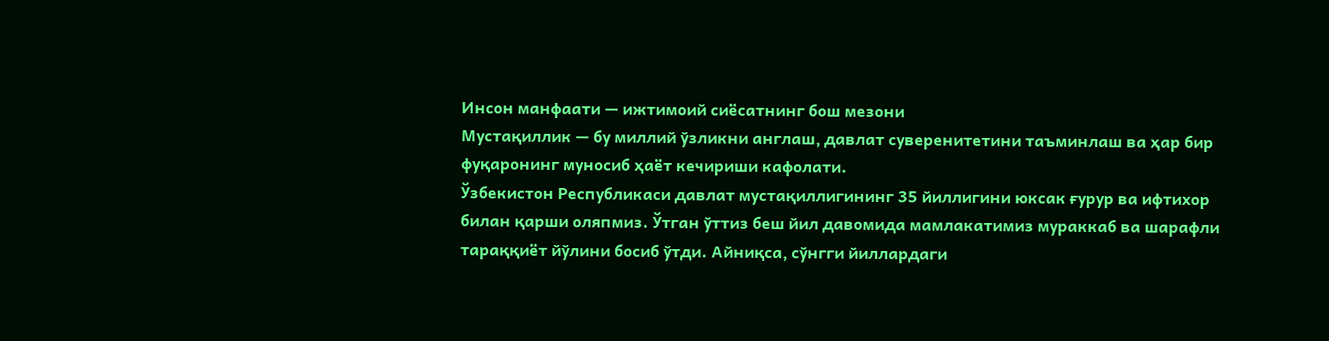Инсон манфаати — ижтимоий сиёсатнинг бош мезони
Мустақиллик — бу миллий ўзликни англаш, давлат суверенитетини таъминлаш ва ҳар бир фуқаронинг муносиб ҳаёт кечириши кафолати.
Ўзбекистон Республикаси давлат мустақиллигининг 35 йиллигини юксак ғурур ва ифтихор билан қарши оляпмиз. Ўтган ўттиз беш йил давомида мамлакатимиз мураккаб ва шарафли тараққиёт йўлини босиб ўтди. Айниқса, сўнгги йиллардаги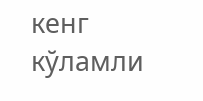кенг кўламли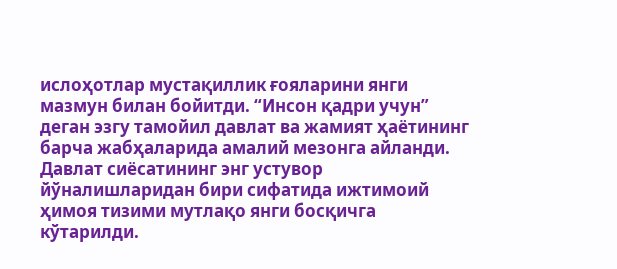ислоҳотлар мустақиллик ғояларини янги мазмун билан бойитди. “Инсон қадри учун” деган эзгу тамойил давлат ва жамият ҳаётининг барча жабҳаларида амалий мезонга айланди.
Давлат сиёсатининг энг устувор йўналишларидан бири сифатида ижтимоий ҳимоя тизими мутлақо янги босқичга кўтарилди.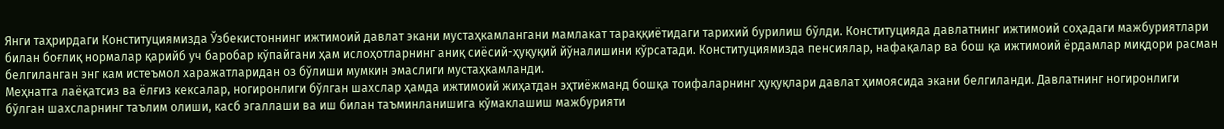Янги таҳрирдаги Конституциямизда Ўзбекистоннинг ижтимоий давлат экани мустаҳкамлангани мамлакат тараққиётидаги тарихий бурилиш бўлди. Конституцияда давлатнинг ижтимоий соҳадаги мажбуриятлари билан боғлиқ нормалар қарийб уч баробар кўпайгани ҳам ислоҳотларнинг аниқ сиёсий-ҳуқуқий йўналишини кўрсатади. Конституциямизда пенсиялар, нафақалар ва бош қа ижтимоий ёрдамлар миқдори расман белгиланган энг кам истеъмол харажатларидан оз бўлиши мумкин эмаслиги мустаҳкамланди.
Меҳнатга лаёқатсиз ва ёлғиз кексалар, ногиронлиги бўлган шахслар ҳамда ижтимоий жиҳатдан эҳтиёжманд бошқа тоифаларнинг ҳуқуқлари давлат ҳимоясида экани белгиланди. Давлатнинг ногиронлиги бўлган шахсларнинг таълим олиши, касб эгаллаши ва иш билан таъминланишига кўмаклашиш мажбурияти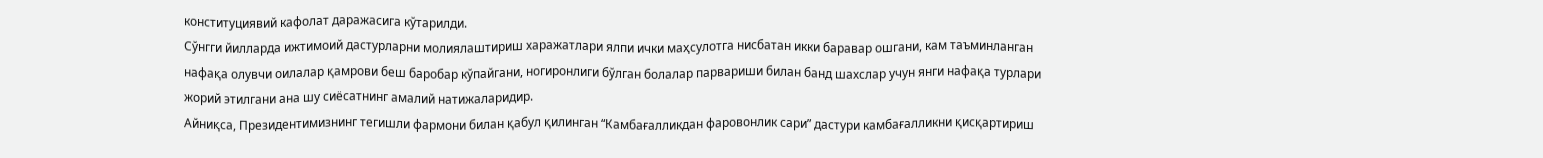конституциявий кафолат даражасига кўтарилди.
Сўнгги йилларда ижтимоий дастурларни молиялаштириш харажатлари ялпи ички маҳсулотга нисбатан икки баравар ошгани, кам таъминланган нафақа олувчи оилалар қамрови беш баробар кўпайгани, ногиронлиги бўлган болалар парвариши билан банд шахслар учун янги нафақа турлари жорий этилгани ана шу сиёсатнинг амалий натижаларидир.
Айниқса, Президентимизнинг тегишли фармони билан қабул қилинган “Камбағалликдан фаровонлик сари” дастури камбағалликни қисқартириш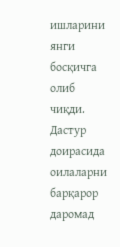ишларини янги босқичга олиб чиқди. Дастур доирасида оилаларни барқарор даромад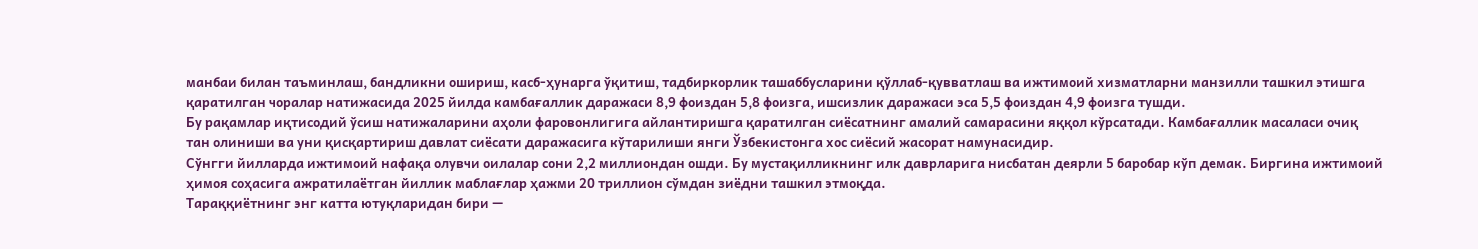манбаи билан таъминлаш, бандликни ошириш, касб-ҳунарга ўқитиш, тадбиркорлик ташаббусларини қўллаб-қувватлаш ва ижтимоий хизматларни манзилли ташкил этишга қаратилган чоралар натижасида 2025 йилда камбағаллик даражаси 8,9 фоиздан 5,8 фоизга, ишсизлик даражаси эса 5,5 фоиздан 4,9 фоизга тушди.
Бу рақамлар иқтисодий ўсиш натижаларини аҳоли фаровонлигига айлантиришга қаратилган сиёсатнинг амалий самарасини яққол кўрсатади. Камбағаллик масаласи очиқ тан олиниши ва уни қисқартириш давлат сиёсати даражасига кўтарилиши янги Ўзбекистонга хос сиёсий жасорат намунасидир.
Сўнгги йилларда ижтимоий нафақа олувчи оилалар сони 2,2 миллиондан ошди. Бу мустақилликнинг илк даврларига нисбатан деярли 5 баробар кўп демак. Биргина ижтимоий ҳимоя соҳасига ажратилаётган йиллик маблағлар ҳажми 20 триллион сўмдан зиёдни ташкил этмоқда.
Тараққиётнинг энг катта ютуқларидан бири —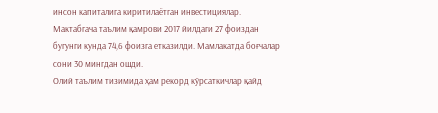инсон капиталига киритилаётган инвестициялар. Мактабгача таълим қамрови 2017 йилдаги 27 фоиздан бугунги кунда 74,6 фоизга етказилди. Мамлакатда боғчалар сони 30 мингдан ошди.
Олий таълим тизимида ҳам рекорд кўрсаткичлар қайд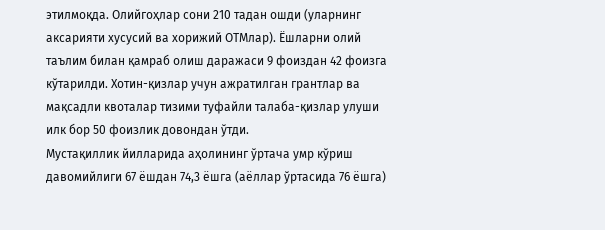этилмоқда. Олийгоҳлар сони 210 тадан ошди (уларнинг аксарияти хусусий ва хорижий ОТМлар). Ёшларни олий таълим билан қамраб олиш даражаси 9 фоиздан 42 фоизга кўтарилди. Хотин-қизлар учун ажратилган грантлар ва мақсадли квоталар тизими туфайли талаба-қизлар улуши илк бор 50 фоизлик довондан ўтди.
Мустақиллик йилларида аҳолининг ўртача умр кўриш давомийлиги 67 ёшдан 74,3 ёшга (аёллар ўртасида 76 ёшга)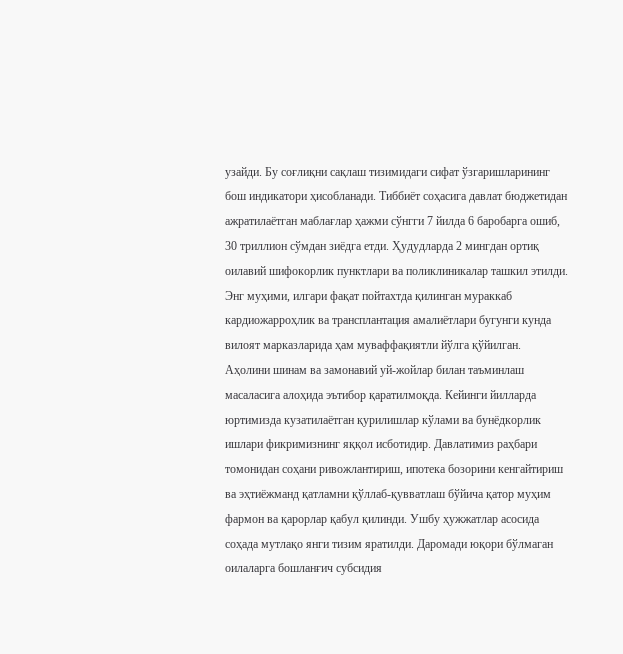узайди. Бу соғлиқни сақлаш тизимидаги сифат ўзгаришларининг бош индикатори ҳисобланади. Тиббиёт соҳасига давлат бюджетидан ажратилаётган маблағлар ҳажми сўнгги 7 йилда 6 баробарга ошиб, 30 триллион сўмдан зиёдга етди. Ҳудудларда 2 мингдан ортиқ оилавий шифокорлик пунктлари ва поликлиникалар ташкил этилди. Энг муҳими, илгари фақат пойтахтда қилинган мураккаб кардиожарроҳлик ва трансплантация амалиётлари бугунги кунда вилоят марказларида ҳам муваффақиятли йўлга қўйилган.
Аҳолини шинам ва замонавий уй-жойлар билан таъминлаш масаласига алоҳида эътибор қаратилмоқда. Кейинги йилларда юртимизда кузатилаётган қурилишлар кўлами ва бунёдкорлик ишлари фикримизнинг яққол исботидир. Давлатимиз раҳбари томонидан соҳани ривожлантириш, ипотека бозорини кенгайтириш ва эҳтиёжманд қатламни қўллаб-қувватлаш бўйича қатор муҳим фармон ва қарорлар қабул қилинди. Ушбу ҳужжатлар асосида соҳада мутлақо янги тизим яратилди. Даромади юқори бўлмаган оилаларга бошланғич субсидия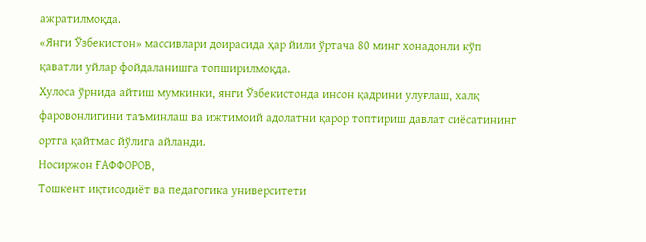ажратилмоқда.
«Янги Ўзбекистон» массивлари доирасида ҳар йили ўртача 80 минг хонадонли кўп қаватли уйлар фойдаланишга топширилмоқда.
Хулоса ўрнида айтиш мумкинки, янги Ўзбекистонда инсон қадрини улуғлаш, халқ фаровонлигини таъминлаш ва ижтимоий адолатни қарор топтириш давлат сиёсатининг ортга қайтмас йўлига айланди.
Носиржон ҒАФФОРОВ,
Тошкент иқтисодиёт ва педагогика университети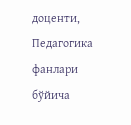доценти,
Педагогика фанлари бўйича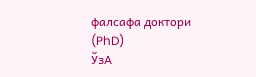фалсафа доктори (PhD)
ЎзА